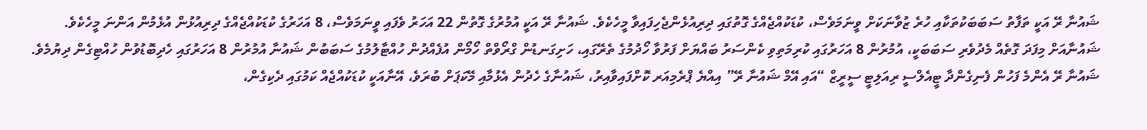ޝައުނާ ރޭ އަކީ ތަފާތު ސަބަބަކުތަކާއި ހުރެ ޒުވާނަކަށް ވީނަމަވެސް، ކުޑަކުއްޖެއްގެ ގޮތުގައި ދިރިއުޅެންޖެހިފައިވާ މީހެކެވެ. ޝައުނާ ރޭ އަކީ އުމުރުގެ ގޮތުން 22 އަހަރު ވެފައި ވީނަމަވެސް، 8 އަހަރުގެ ކުޑަކުއްޖެއްގެ ދިރިއުޅުން އުޅެމުން އަންނަ މީހެކެވެ.
ޝައުނާއަށް މިފަދަ ގޮތެއް މެދުވެރި ސަބަބަކީ، އުމުރުން 8 އަހަރުގައި ކުރިމަތިވި ކެންސަރު ބައްޔަށް ފަރުވާ ހޯދުމުގެ ތެރޭގައި، ހަށިގަނޑުން ގްރޯވްތް ހޯމޯން އުފެއްދުން ހުއްޓާލުމުގެ ސަބަބުން ޝައުނާ އުމުރުން 8 އަހަރުގައި ހެދިބޮޑުވުން ހުއްޓިގެން ދިޔުމެވެ. ޝައުނާ ރޭ އެންމެ ފަހުން ފެނިގެންދާ ޓީއެލްސީ ރިއަލިޓީ ސީރީޒް “އައި އޭމް ޝައުނާ ރޭ” އިއްޔެ ޕްރެމިއަރ ކޮށްފައިވާއިރު، ޝައުނާގެ ހެދުން އެޅުމާއި މޭކަޕަށް ބުރަވެ، އޭނާއަކީ ކުޑަކުއްޖެއް ކަމުގައި ދެކިގެން،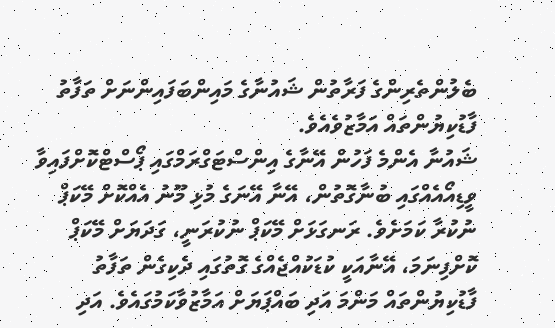ބެލުންތެރިންގެ ފަރާތުން ޝައުނާގެ މައިންބަފައިންނަށް ތަފާތު ފާޑުކިޔުންތައް އަމާޒުވެއެވެ.
ޝައުނާ އެންމެ ފަހުން އޭނާގެ އިންސްޓަގްރަމްގައި ޕޯސްޓްކޮށްފައިވާ ވީޑިއޯއެއްގައި ބުނާގޮތުން، އޭނާ އޭނަގެ މުޅި މޫނު އެއްކޮށް މޭކަޕް ނުކުރާ ކަމަށެވެ. ރަނގަޅަށް މޭކަޕް ނުކުރަނީ، ގަދަޔަށް މޭކަޕް ކޮށްފިނަމަ، އޭނާއަކީ ކުޑަކުއްޖެއްގެ ގޮތުގައި ދެކިގެން ތަފާތު ފާޑުކިޔުންތައް މަންމަ އަދި ބައްޕަޔަށް އަމާޒުވާކަމުގައެވެ. އަދި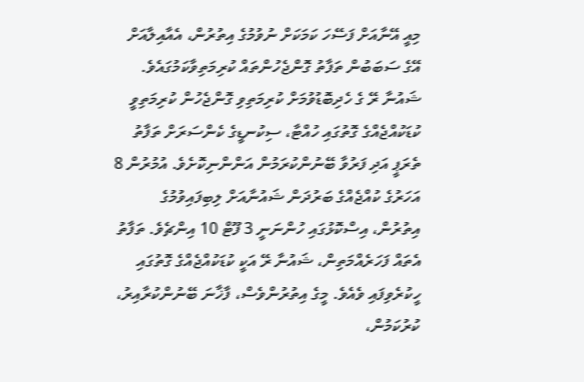މިއީ އޭނާއަށް ފަސޭހަ ކަމަކަށް ނުވުމުގެ އިތުރުން، އެއާއިލާއަށް އޭގެ ސަބަބުން ތަފާތު ގޮންޖެހުންތައް ކުރިމަތިވާކަމުގައެވެ.
ޝައުނާ ރޭ ގެ ހެދިބޮޑުވުމަށް ކުރިމަތިވި ގޮންޖެހުން ކުރިމަތިވީ ކުޑަކުއްޖެއްގެ ގޮތުގައި ހުއްޓާ، ސިކުނޑީގެ ކެންސަރަށް ތަފާތު ތެރަޕީ އަދި ފަރުވާ ބޭނުންކުރަމުން އަންންނިކޮށެވެ. އުމުރުން 8 އަހަރުގެ ކުއްޖެއްގެ ބަރުދަން ޝައުނާއަށް ލިބިފައިވުމުގެ އިތުރުން، އިސްކޮޅުގައި ހުންނަނީ 3 ފޫޓް 10 އިންޗެވެ. ތަފާތު އެތައް ފަހަރެއްމަތިން، ޝައުނާ ރޭ އަކީ ކުޑަކުއްޖެއްގެ ގޮތުގައި ހީކުރެވިފައި ވެއެވެ. މީގެ އިތުރުންވެސް، ފާޚާނަ ބޭނުންކުރާއިރު، ކުރުކަމުން،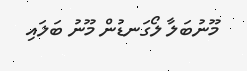މޫނުބަލާ ލޯގަނޑުން މޫނު ބަލައި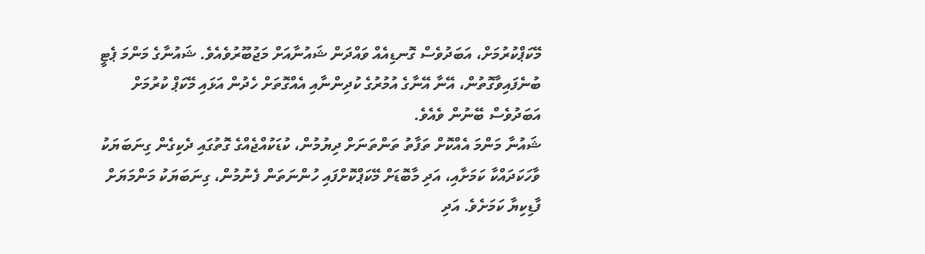މޭކަޕްކުރުމަށް، އަބަދުވެސް ގޮނޑިއެއް ވައްދަން ޝައުނާއަށް މަޖުބޫރުވެއެވެ. ޝައުނާގެ މަންމަ ޕެޓީ ބުނެފައިވާގޮތުން، އޭނާ އޭނާގެ އުމުރުގެ ކުދިންނާއި އެއްގޮތަށް ހެދުން އަޅައި މޭކަޕް ކުރުމަށް އަބަދުވެސް ބޭނުން ވެއެވެ.
ޝައުނާ މަންމަ އެއްކޮށް ތަފާތު ތަންތަނަށް ދިޔުމުން، ކުޑަކުއްޖެއްގެ ގޮތުގައި ދެކިގެން ގިނަބަޔަކު ވާހަކަދައްކާ ކަމަށާއި، އަދި މާބޮޑަށް މޭކަޕްކޮށްފައި ހުންނަތަން ފެނުމުން، ގިނަބަޔަކު މަންމަޔަށް ފާޑިކިޔާ ކަމަށެވެ. އަދި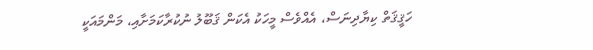ހަޤީޤަތް ކިޔާދިނަސް، އެއްވެސް މީހަކު އެކަން ޤަބޫލު ނުކުރާކަމަށާއި، މަންމައަކީ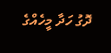ދޮގު ހަދާ މީހެއްގެ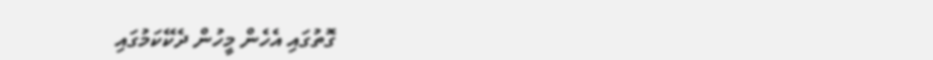ގޮތުގައި އެހެން މީހުން ދެކޭކަމުގައި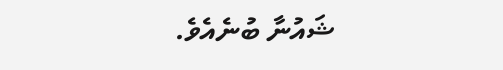ޝައުނާ ބުނެއެވެ.